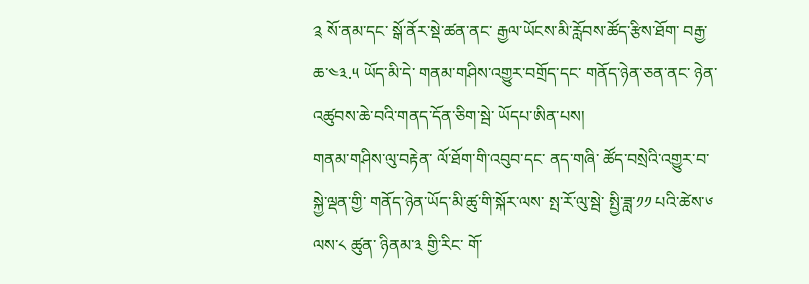༉ སོ་ནམ་དང་ སྒོ་ནོར་སྡེ་ཚན་ནང་ རྒྱལ་ཡོངས་མི་རློབས་ཚོད་རྩིས་ཐོག་ བརྒྱ་ཆ་༤༣.༥ ཡོད་མི་དེ་ གནམ་གཤིས་འགྱུར་བགྲོད་དང་ གནོད་ཉེན་ཅན་ནང་ ཉེན་འཚུབས་ཆེ་བའི་གནད་དོན་ཅིག་སྦེ་ ཡོདཔ་ཨིན་པས།
གནམ་གཤིས་ལུ་བརྟེན་ ལོ་ཐོག་གི་འབུབ་དང་ ནད་གཞི་ ཚོད་བསྲེའི་འགྱུར་བ་ སྐྱེ་ལྡན་གྱི་ གནོད་ཉེན་ཡོད་མི་ཚུ་གི་སྐོར་ལས་ སྤ་རོ་ལུ་སྦེ་ སྤྱི་ཟླ་༡༡ པའི་ཚེས་༦ ལས་༨ ཚུན་ ཉིནམ་༣ གྱི་རིང་ གོ་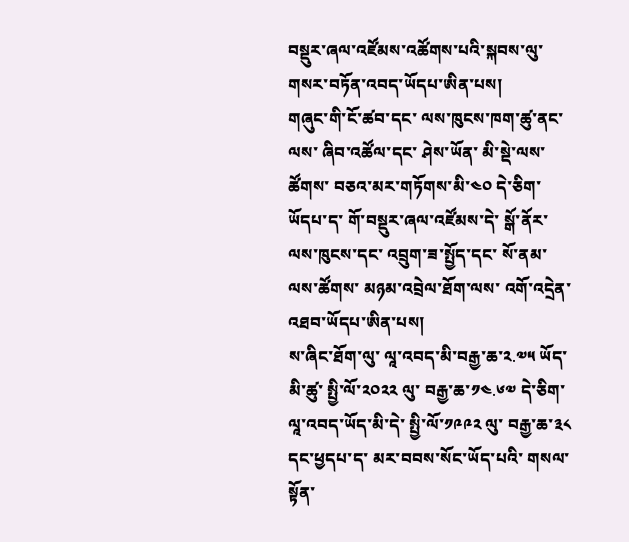བསྡུར་ཞལ་འཛོམས་འཚོགས་པའི་སྐབས་ལུ་ གསར་བཏོན་འབད་ཡོདཔ་ཨིན་པས།
གཞུང་གི་ངོ་ཚབ་དང་ ལས་ཁུངས་ཁག་ཚུ་ནང་ལས་ ཞིབ་འཚོལ་དང་ ཤེས་ཡོན་ མི་སྡེ་ལས་ཚོགས་ བཅའ་མར་གཏོགས་མི་༤༠ དེ་ཅིག་ཡོདཔ་ད་ གོ་བསྡུར་ཞལ་འཛོམས་དེ་ སྒོ་ནོར་ལས་ཁུངས་དང་ འབྲུག་ཟ་སྤྱོད་དང་ སོ་ནམ་ལས་ཚོགས་ མཉམ་འབྲེལ་ཐོག་ལས་ འགོ་འདྲེན་འཐབ་ཡོདཔ་ཨིན་པས།
ས་ཞིང་ཐོག་ལུ་ ལཱ་འབད་མི་བརྒྱ་ཆ་༢.༧༥ ཡོད་མི་ཚུ་ སྤྱི་ལོ་༢༠༢༢ ལུ་ བརྒྱ་ཆ་༡༤.༦༧ དེ་ཅིག་ ལཱ་འབད་ཡོད་མི་དེ་ སྤྱི་ལོ་༡༩༩༢ ལུ་ བརྒྱ་ཆ་༣༨ དང་ཕྱདཔ་ད་ མར་བབས་སོང་ཡོད་པའི་ གསལ་སྟོན་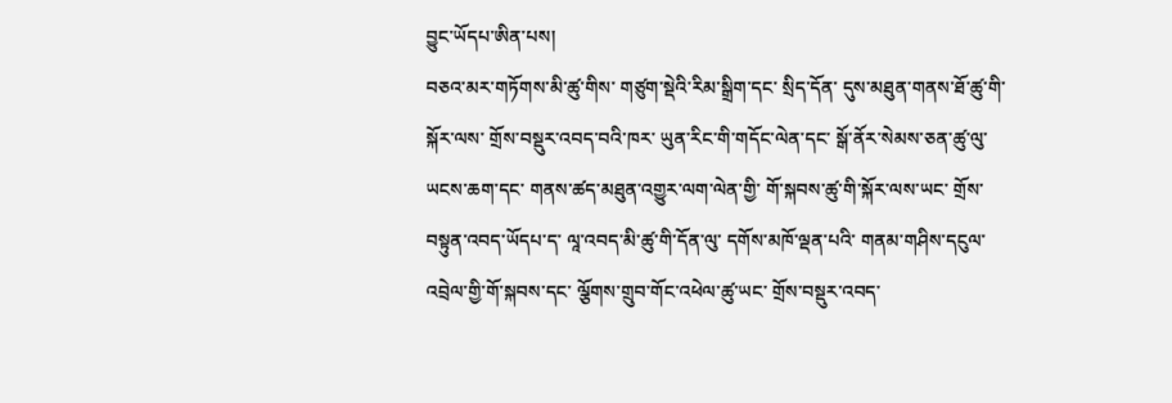བྱུང་ཡོདཔ་ཨིན་པས།
བཅའ་མར་གཏོགས་མི་ཚུ་གིས་ གཙུག་སྡེའི་རིམ་སྒྲིག་དང་ སྲིད་དོན་ དུས་མཐུན་གནས་ཐོ་ཚུ་གི་སྐོར་ལས་ གྲོས་བསྡུར་འབད་བའི་ཁར་ ཡུན་རིང་གི་གདོང་ལེན་དང་ སྒོ་ནོར་སེམས་ཅན་ཚུ་ལུ་ ཡངས་ཆག་དང་ གནས་ཚད་མཐུན་འགྱུར་ལག་ལེན་གྱི་ གོ་སྐབས་ཚུ་གི་སྐོར་ལས་ཡང་ གྲོས་བསྟུན་འབད་ཡོདཔ་ད་ ལཱ་འབད་མི་ཚུ་གི་དོན་ལུ་ དགོས་མཁོ་ལྡན་པའི་ གནམ་གཤིས་དངུལ་འབྲེལ་གྱི་གོ་སྐབས་དང་ ལྕོགས་གྲུབ་གོང་འཕེལ་ཚུ་ཡང་ གྲོས་བསྡུར་འབད་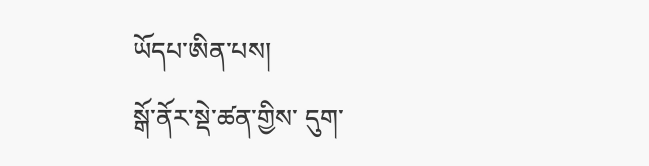ཡོདཔ་ཨིན་པས།
སྒོ་ནོར་སྡེ་ཚན་གྱིས་ དུག་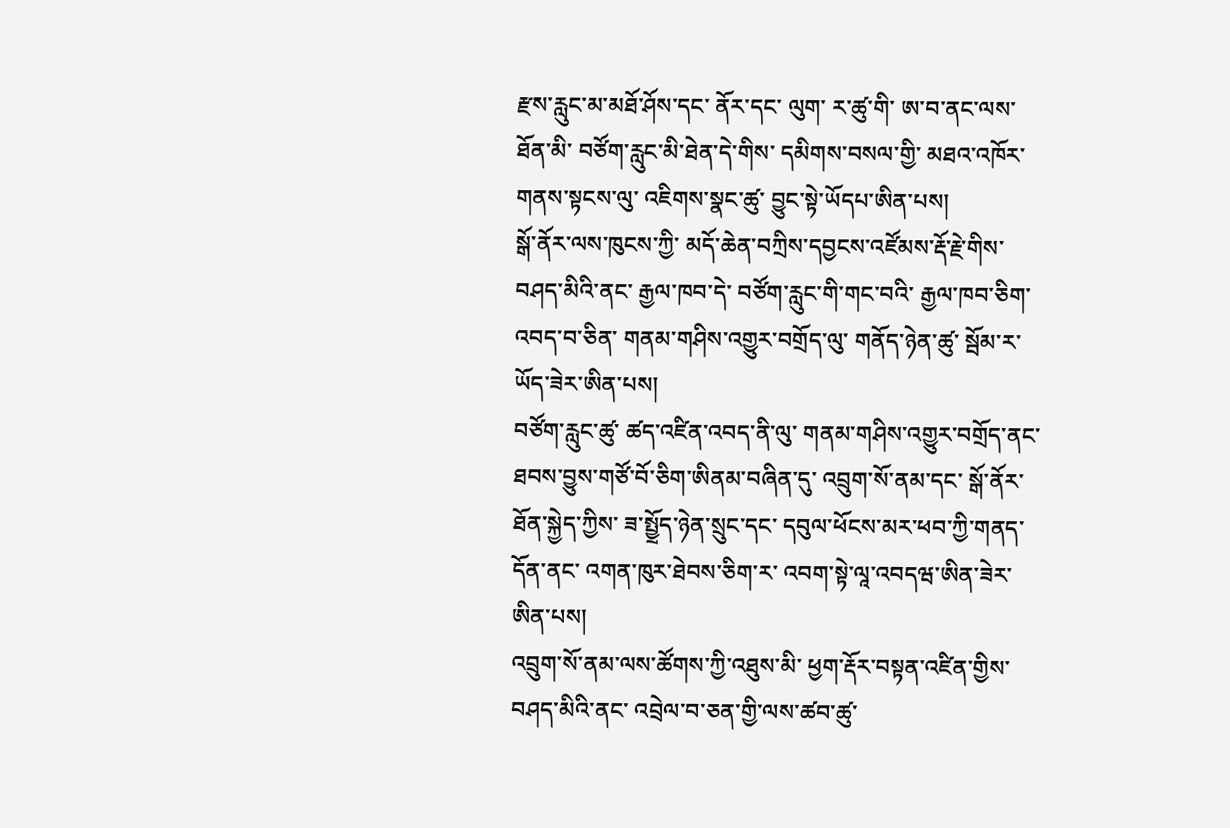རྫས་རླུང་མ་མཐོ་ཤོས་དང་ ནོར་དང་ ལུག་ ར་ཚུ་གི་ ཨ་བ་ནང་ལས་ཐོན་མི་ བཙོག་རླུང་མི་ཐེན་དེ་གིས་ དམིགས་བསལ་གྱི་ མཐའ་འཁོར་གནས་སྟངས་ལུ་ འཇིགས་སྣང་ཚུ་ བྱུང་སྟེ་ཡོདཔ་ཨིན་པས།
སྒོ་ནོར་ལས་ཁུངས་ཀྱི་ མདོ་ཆེན་བཀྲིས་དབྱངས་འཛོམས་རྡོ་རྗེ་གིས་ བཤད་མིའི་ནང་ རྒྱལ་ཁབ་དེ་ བཙོག་རླུང་གི་གང་བའི་ རྒྱལ་ཁབ་ཅིག་འབད་བ་ཅིན་ གནམ་གཤིས་འགྱུར་བགྲོད་ལུ་ གནོད་ཉེན་ཚུ་ སྦོམ་ར་ཡོད་ཟེར་ཨིན་པས།
བཙོག་རླུང་ཚུ་ ཚད་འཛིན་འབད་ནི་ལུ་ གནམ་གཤིས་འགྱུར་བགྲོད་ནང་ ཐབས་བྱུས་གཙོ་བོ་ཅིག་ཨིནམ་བཞིན་དུ་ འབྲུག་སོ་ནམ་དང་ སྒོ་ནོར་ཐོན་སྐྱེད་ཀྱིས་ ཟ་སྤྱྲོད་ཉེན་སྲུང་དང་ དབུལ་ཕོངས་མར་ཕབ་ཀྱི་གནད་དོན་ནང་ འགན་ཁུར་ཐེབས་ཅིག་ར་ འབག་སྟེ་ལཱ་འབདཝ་ཨིན་ཟེར་ཨིན་པས།
འབྲུག་སོ་ནམ་ལས་ཚོགས་ཀྱི་འཐུས་མི་ ཕྱག་རྡོར་བསྟན་འཛིན་གྱིས་ བཤད་མིའི་ནང་ འབྲེལ་བ་ཅན་གྱི་ལས་ཚབ་ཚུ་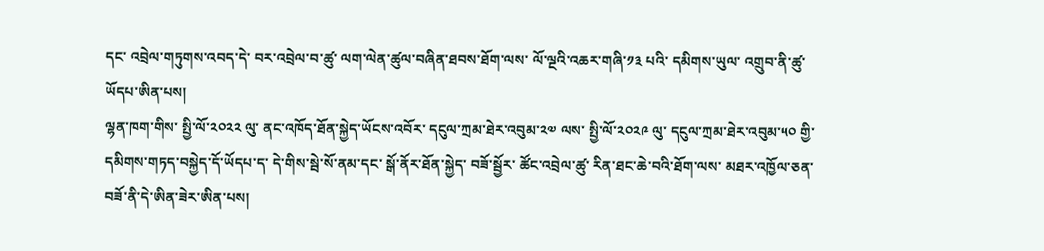དང་ འབྲེལ་གཏུགས་འབད་དེ་ བར་འབྲེལ་བ་ཚུ་ ལག་ལེན་ཚུལ་བཞིན་ཐབས་ཐོག་ལས་ ལོ་ལྔའི་འཆར་གཞི་༡༣ པའི་ དམིགས་ཡུལ་ འགྲུབ་ནི་ཚུ་ཡོདཔ་ཨིན་པས།
ལྷན་ཁག་གིས་ སྤྱི་ལོ་༢༠༢༢ ལུ་ ནང་འཁོད་ཐོན་སྐྱེད་ཡོངས་འབོར་ དངུལ་ཀྲམ་ཐེར་འབུམ་༢༧ ལས་ སྤྱི་ལོ་༢༠༢༩ ལུ་ དངུལ་ཀྲམ་ཐེར་འབུམ་༥༠ གྱི་ དམིགས་གཏད་བསྐྱེད་དོ་ཡོདཔ་ད་ དེ་གིས་སྦེ་སོ་ནམ་དང་ སྒོ་ནོར་ཐོན་སྐྱེད་ བཟོ་སྦྱོར་ ཚོང་འབྲེལ་ཚུ་ རིན་ཐང་ཆེ་བའི་ཐོག་ལས་ མཐར་འཁྱོལ་ཅན་བཟོ་ནི་དེ་ཨིན་ཟེར་ཨིན་པས།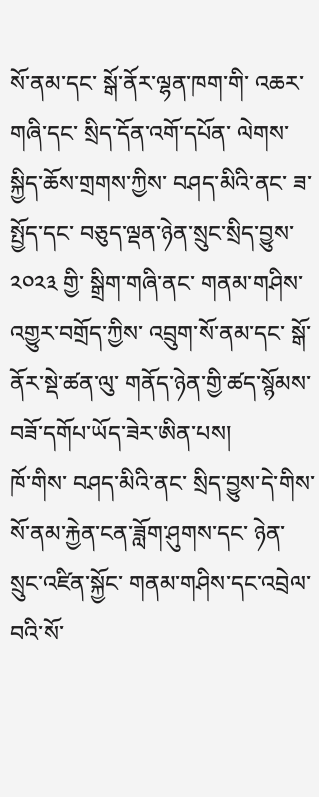སོ་ནམ་དང་ སྒོ་ནོར་ལྷན་ཁག་གི་ འཆར་གཞི་དང་ སྲིད་དོན་འགོ་དཔོན་ ལེགས་སྐྱིད་ཆོས་གྲགས་ཀྱིས་ བཤད་མིའི་ནང་ ཟ་སྤྱོད་དང་ བཅུད་ལྡན་ཉེན་སྲུང་སྲིད་བྱུས་༢༠༢༣ གྱི་ སྒྲིག་གཞི་ནང་ གནམ་གཤིས་འགྱུར་བགྲོད་ཀྱིས་ འབྲུག་སོ་ནམ་དང་ སྒོ་ནོར་སྡེ་ཚན་ལུ་ གནོད་ཉེན་གྱི་ཚད་སྙོམས་ བཟོ་དགོཔ་ཡོད་ཟེར་ཨིན་པས།
ཁོ་གིས་ བཤད་མིའི་ནང་ སྲིད་བྱུས་དེ་གིས་ སོ་ནམ་རྐྱེན་ངན་ཟློག་ཤུགས་དང་ ཉེན་སྲུང་འཛིན་སྐྱོང་ གནམ་གཤིས་དང་འབྲེལ་བའི་སོ་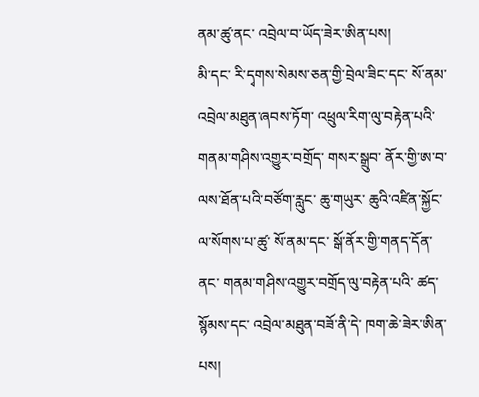ནམ་ཚུ་ནང་ འབྲེལ་བ་ཡོད་ཟེར་ཨིན་པས།
མི་དང་ རི་དྭགས་སེམས་ཅན་གྱི་བྲེལ་ཟིང་དང་ སོ་ནམ་འབྲེལ་མཐུན་ཞབས་ཏོག་ འཕྲུལ་རིག་ལུ་བརྟེན་པའི་ གནམ་གཤིས་འགྱུར་བགྲོད་ གསར་སྒྲུབ་ ནོར་གྱི་ཨ་བ་ལས་ཐོན་པའི་བཙོག་རླུང་ ཆུ་གཡུར་ ཆུའི་འཛིན་སྐྱོང་ལ་སོགས་པ་ཚུ་ སོ་ནམ་དང་ སྒོ་ནོར་གྱི་གནད་དོན་ནང་ གནམ་གཤིས་འགྱུར་བགྲོད་ལུ་བརྟེན་པའི་ ཚད་སྙོམས་དང་ འབྲེལ་མཐུན་བཟོ་ནི་དེ་ ཁག་ཆེ་ཟེར་ཨིན་པས།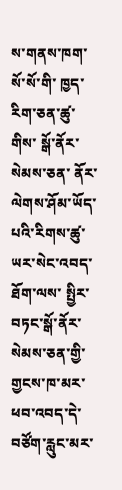ས་གནས་ཁག་སོ་སོ་གི་ ཁྱད་རིག་ཅན་ཚུ་གིས་ སྒོ་ནོར་སེམས་ཅན་ ནོར་ལེགས་ཤོམ་ཡོད་པའི་རིགས་ཚུ་ ཡར་སེང་འབད་ཐོག་ལས་ སྤྱིར་བཏང་སྒོ་ནོར་སེམས་ཅན་གྱི་ གྱངས་ཁ་མར་ཕབ་འབད་དེ་ བཙོག་རླུང་མར་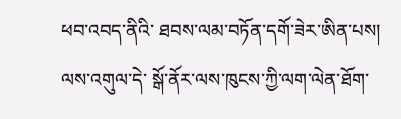ཕབ་འབད་ནིའི་ ཐབས་ལམ་བཏོན་དགོ་ཟེར་ཨིན་པས།
ལས་འགུལ་དེ་ སྒོ་ནོར་ལས་ཁུངས་ཀྱི་ལག་ལེན་ཐོག་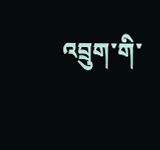འབྲུག་གི་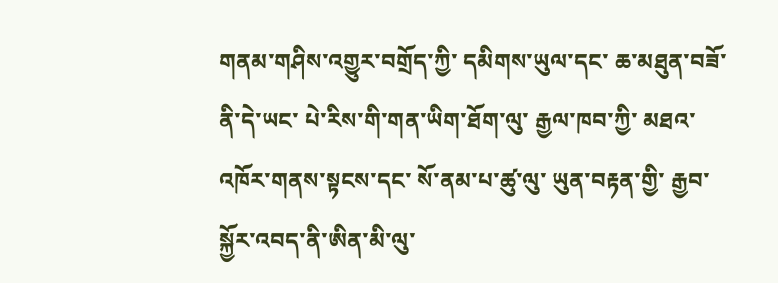གནམ་གཤིས་འགྱུར་བགྲོད་ཀྱི་ དམིགས་ཡུལ་དང་ ཆ་མཐུན་བཟོ་ནི་དེ་ཡང་ པེ་རིས་གི་གན་ཡིག་ཐོག་ལུ་ རྒྱལ་ཁབ་ཀྱི་ མཐའ་འཁོར་གནས་སྟངས་དང་ སོ་ནམ་པ་ཚུ་ལུ་ ཡུན་བརྟན་གྱི་ རྒྱབ་སྐྱོར་འབད་ནི་ཨིན་མི་ལུ་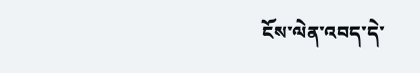ངོས་ལེན་འབད་དེ་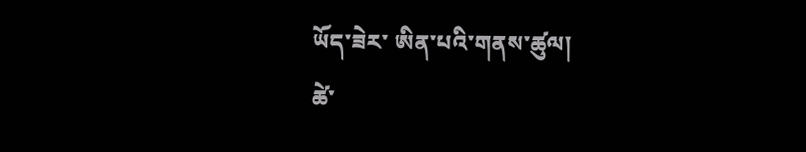ཡོད་ཟེར་ ཨིན་པའི་གནས་ཚུལ།
ཚེ་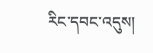རིང་དབང་འདུས།